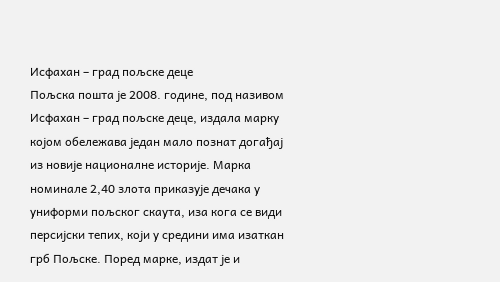Исфахан – град пољске деце
Пољска пошта је 2008. године, под називом Исфахан – град пољске деце, издала марку којом обележава један мало познат догађај из новије националне историје. Марка номинале 2,40 злота приказује дечака у униформи пољског скаута, иза кога се види персијски тепих, који у средини има изаткан грб Пољске. Поред марке, издат је и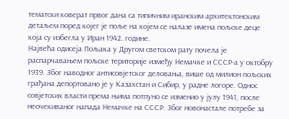тематски коверат првог дана са типичним иранским архитектонским детаљем поред којег је поље на којем се налазе имена пољске деце која су избегла у Иран 1942. године.
Највећа одисеја Пољака у Другом светском рату почела је распарчавањем пољске територије између Немачке и СССР-а у октобру 1939. Због наводног антисовјетског деловања, више од милион пољских грађана депортовано је у Казахстан и Сибир, у радне логоре. Однос совјетских власти према њима потпуно се изменио у јулу 1941, после неочекиваног напада Немачке на СССР. Због новонастале потребе за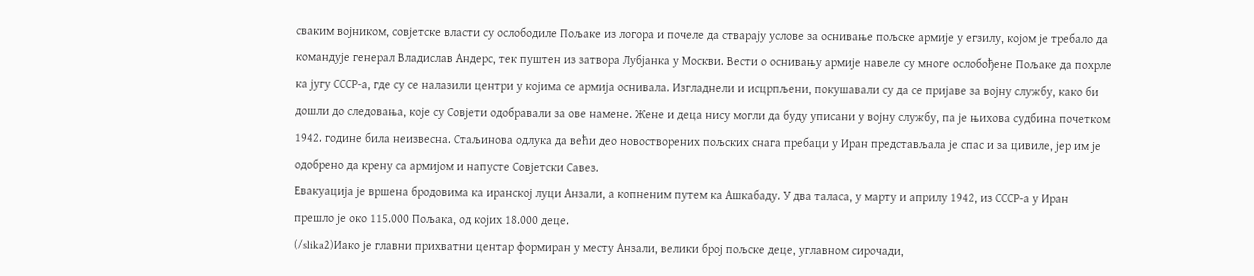сваким војником, совјетске власти су ослободиле Пољаке из логора и почеле да стварају услове за оснивање пољске армије у егзилу, којом је требало да командује генерал Владислав Андерс, тек пуштен из затвора Лубјанка у Москви. Вести о оснивању армије навеле су многе ослобођене Пољаке да похрле ка југу СССР-а, где су се налазили центри у којима се армија оснивала. Изгладнели и исцрпљени, покушавали су да се пријаве за војну службу, како би дошли до следовања, које су Совјети одобравали за ове намене. Жене и деца нису могли да буду уписани у војну службу, па је њихова судбина почетком 1942. године била неизвесна. Стаљинова одлука да већи део новостворених пољских снага пребаци у Иран представљала је спас и за цивиле, јер им је одобрено да крену са армијом и напусте Совјетски Савез.
Евакуација је вршена бродовима ка иранској луци Анзали, а копненим путем ка Ашкабаду. У два таласа, у марту и априлу 1942, из СССР-а у Иран прешло је око 115.000 Пољака, од којих 18.000 деце.
(/slika2)Иако је главни прихватни центар формиран у месту Анзали, велики број пољске деце, углавном сирочади,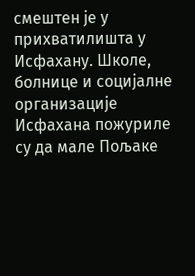смештен је у прихватилишта у Исфахану. Школе, болнице и социјалне организације Исфахана пожуриле су да мале Пољаке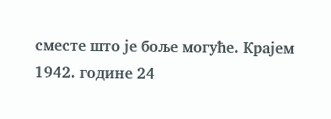сместе што је боље могуће. Крајем 1942. године 24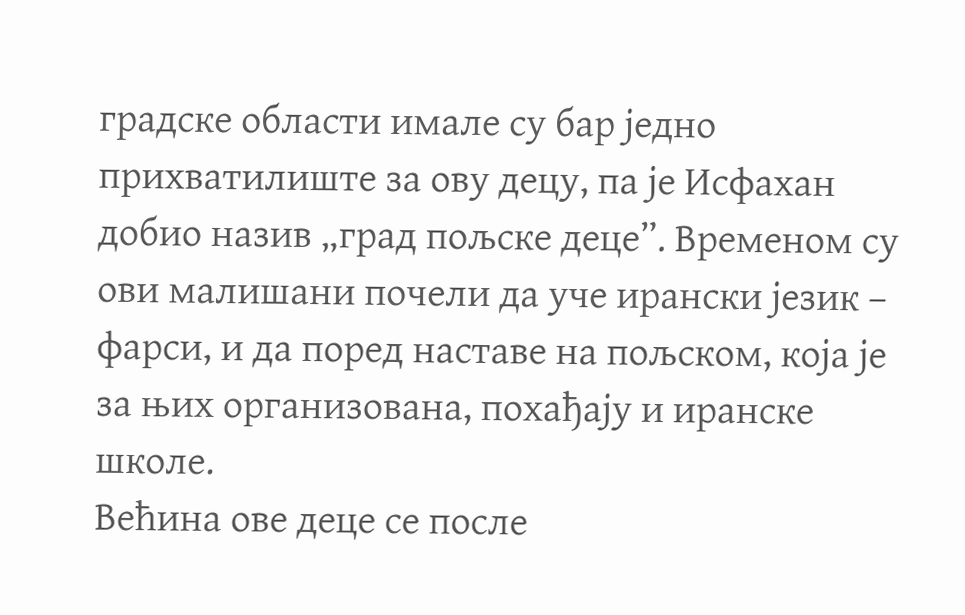градске области имале су бар једно прихватилиште за ову децу, па је Исфахан добио назив „град пољске деце”. Временом су ови малишани почели да уче ирански језик – фарси, и да поред наставе на пољском, која је за њих организована, похађају и иранске школе.
Већина ове деце се после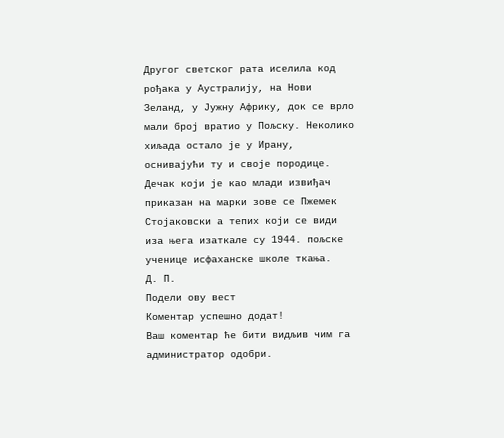Другог светског рата иселила код рођака у Аустралију, на Нови Зеланд, у Јужну Африку, док се врло мали број вратио у Пољску. Неколико хиљада остало је у Ирану, оснивајући ту и своје породице.
Дечак који је као млади извиђач приказан на марки зове се Пжемек Стојаковски а тепих који се види иза њега изаткале су 1944. пољске ученице исфаханске школе ткања.
Д. П.
Подели ову вест
Комeнтар успeшно додат!
Ваш комeнтар ћe бити видљив чим га администратор одобри.